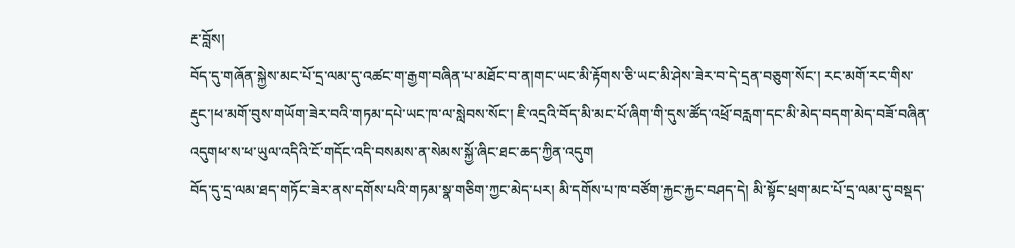རྔ་བློས།
བོད་དུ་གཞོན་སྐྱེས་མང་པོ་དྲ་ལམ་དུ་འཚང་ག་རྒྱག་བཞིན་པ་མཐོང་བ་ན།གང་ཡང་མི་རྟོགས་ཅི་ཡང་མི་ཤེས་ཟེར་བ་དེ་དྲན་བཅུག་སོང་། རང་མགོ་རང་གིས་རྡུང་།ཕ་མགོ་བུས་གཡོག་ཟེར་བའི་གཏམ་དཔེ་ཡང་ཁ་ལ་སླེབས་སོང་། ཇི་འདྲའི་བོད་མི་མང་པོ་ཞིག་གི་དུས་ཚོད་འཕྲོ་བརླག་དང་མི་མེད་བདག་མེད་བཟོ་བཞིན་འདུགཕ་ས་ཕ་ཡུལ་འདིའི་ངོ་གདོང་འདི་བསམས་ན་སེམས་སྐྱོ་ཞིང་ཐང་ཆད་ཀྱིན་འདུག
བོད་དུ་དྲ་ལམ་ཐད་གཏོང་ཟེར་ནས་དགོས་པའི་གཏམ་སྣ་གཅིག་ཀྱང་མེད་པར། མི་དགོས་པ་ཁ་བཙོག་རྐྱང་རྐྱང་བཤད་དེ། མི་སྟོང་ཕྲག་མང་པོ་དྲ་ལམ་དུ་བསྡད་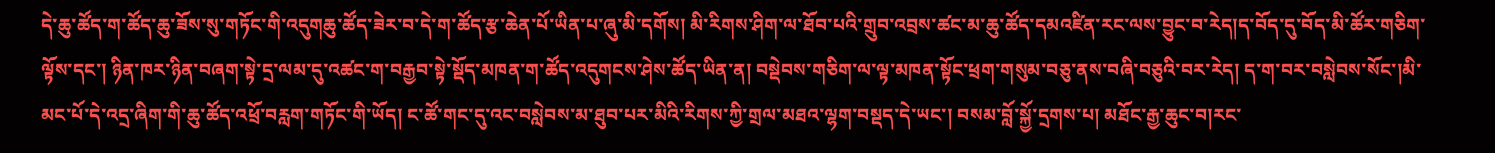དེ་ཆུ་ཚོད་ག་ཚོད་ཆུ་ཟོས་སུ་གཏོང་གི་འདུགཆུ་ཚོད་ཟེར་བ་དེ་ག་ཚོད་རྩ་ཆེན་པོ་ཡིན་པ་ཞུ་མི་དགོས། མི་རིགས་ཤིག་ལ་ཐོབ་པའི་གྲུབ་འབྲས་ཚང་མ་ཆུ་ཚོད་དམའཛིན་རང་ལས་བྱུང་བ་རེད།ད་བོད་དུ་བོད་མི་ཚོར་གཅིག་ལྟོས་དང་། ཉིན་ཁར་ཉིན་བཞག་སྟེ་དྲ་ལམ་དུ་འཚང་ག་བརྒྱབ་སྟེ་སྡོད་མཁན་ག་ཚོད་འདུགངས་ཤེས་ཚོད་ཡིན་ན། བསྡེབས་གཅིག་ལ་ལྟ་མཁན་སྟོང་ཕྲག་གསུམ་བཅུ་ནས་བཞི་བཅུའི་བར་རེད། ད་ག་བར་བསླེབས་སོང་།མི་མང་པོ་དེ་འདྲ་ཞིག་གི་ཆུ་ཚོད་འཕྲོ་བརླག་གཏོང་གི་ཡོད། ང་ཚོ་གང་དུ་འང་བསླེབས་མ་ཐུབ་པར་མིའི་རིགས་ཀྱི་གྲལ་མཐའ་ལྷག་བསྡད་དེ་ཡང་། བསམ་བློ་སྐྱོ་དྲགས་པ། མཐོང་རྒྱ་ཆུང་བ།རང་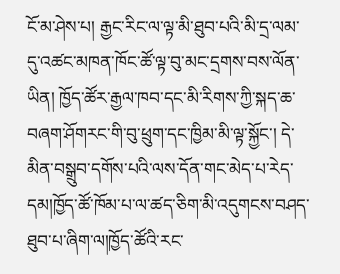ངོ་མ་ཤེས་པ། རྒྱང་རིང་ལ་ལྟ་མི་ཐུབ་པའི་མི་དྲ་ལམ་དུ་འཚང་མཁན་ཁོང་ཚོ་ལྟ་བུ་མང་དྲགས་བས་ལོན་ཡིན། ཁྱོད་ཚོར་རྒྱལ་ཁབ་དང་མི་རིགས་ཀྱི་སྐད་ཆ་བཞག་ཤོགརང་གི་བུ་ཕྲུག་དང་ཁྱིམ་མི་ལྟ་སྐྱོང་། དེ་མིན་བསྒྲུབ་དགོས་པའི་ལས་དོན་གང་མེད་པ་རེད་དམ།ཁྱོད་ཚོ་ཁོམ་པ་ལ་ཚད་ཅིག་མི་འདུགངས་བཤད་ཐུབ་པ་ཞིག་ལ།ཁྱོད་ཚོའི་རང་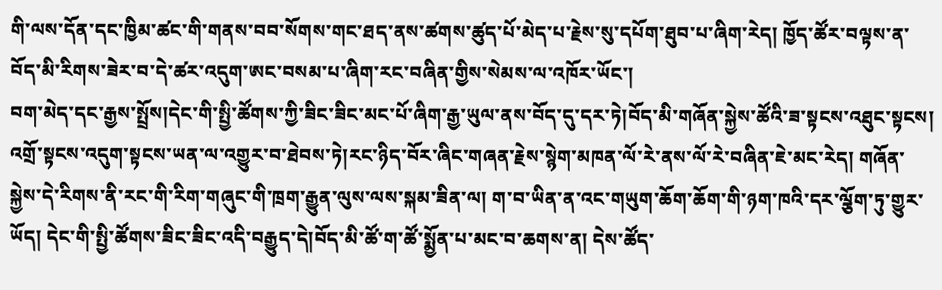གི་ལས་དོན་དང་ཁྱིམ་ཚང་གི་གནས་བབ་སོགས་གང་ཐད་ནས་ཚགས་ཚུད་པོ་མེད་པ་རྗེས་སུ་དཔོག་ཐུབ་པ་ཞིག་རེད། ཁྱོད་ཚོར་བལྟས་ན་བོད་མི་རིགས་ཟེར་བ་དེ་ཚར་འདུག་ཨང་བསམ་པ་ཞིག་རང་བཞིན་གྱིས་སེམས་ལ་འཁོར་ཡོང་།
བག་མེད་དང་རྒྱས་སྤྲོས།དེང་གི་སྤྱི་ཚོགས་ཀྱི་ཟིང་ཟིང་མང་པོ་ཞིག་རྒྱ་ཡུལ་ནས་བོད་དུ་དར་ཏེ།བོད་མི་གཞོན་སྐྱེས་ཚོའི་ཟ་སྟངས་འཐུང་སྟངས། འགྲོ་སྟངས་འདུག་སྟངས་ཡན་ལ་འགྱུར་བ་ཐེབས་ཏེ།རང་ཉིད་བོར་ཞིང་གཞན་རྗེས་སྙེག་མཁན་ལོ་རེ་ནས་ལོ་རེ་བཞིན་ཇེ་མང་རེད། གཞོན་སྐྱེས་དེ་རིགས་ནི་རང་གི་རིག་གཞུང་གི་ཁྲག་རྒྱུན་ལུས་ལས་སྐམ་ཟིན་ལ། ག་བ་ཡིན་ན་འང་གཡུག་ཆོག་ཆོག་གི་ཉག་ཁའི་དར་ལྕོག་ཏུ་གྱུར་ཡོད། དེང་གི་སྤྱི་ཚོགས་ཟིང་ཟིང་འདི་བརྒྱུད་དེ།བོད་མི་ཚོ་ག་ཚོ་སྨྱོན་པ་མང་བ་ཆགས་ན། དེས་ཚོད་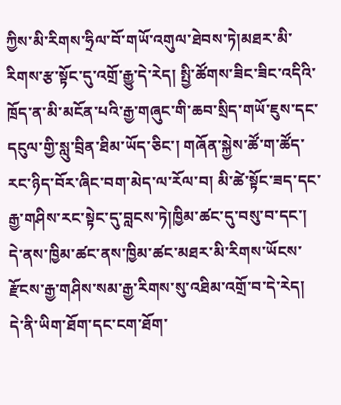ཀྱིས་མི་རིགས་ཧྲིལ་བོ་གཡོ་འགུལ་ཐེབས་ཏེ།མཐར་མི་རིགས་རྩ་སྟོང་དུ་འགྲོ་རྒྱུ་དེ་རེད། སྤྱི་ཚོགས་ཟིང་ཟིང་འདིའི་ཁྲོད་ན་མི་མངོན་པའི་རྒྱ་གཞུང་གི་ཆབ་སྲིད་གཡོ་ཇུས་དང་དངུལ་གྱི་སླུ་བྲིན་ཐིམ་ཡོད་ཅིང་། གཞོན་སྐྱེས་ཚོ་ག་ཚོད་རང་ཉིད་བོར་ཞིང་བག་མེད་ལ་རོལ་བ། མི་ཚེ་སྟོང་ཟད་དང་རྒྱ་གཤིས་རང་སྟེང་དུ་བླངས་ཏེ།ཁྱིམ་ཚང་དུ་བསུ་བ་དང་། དེ་ནས་ཁྱིམ་ཚང་ནས་ཁྱིམ་ཚང་མཐར་མི་རིགས་ཡོངས་རྫོངས་རྒྱ་གཤིས་སམ་རྒྱ་རིགས་སུ་འཐིམ་འགྲོ་བ་དེ་རེད། དེ་ནི་ཡིག་ཐོག་དང་ངག་ཐོག་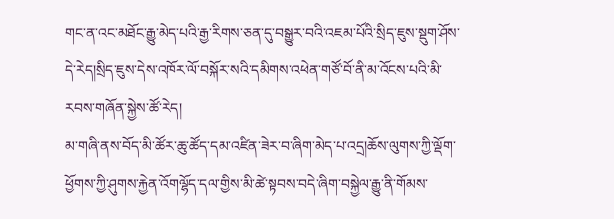གང་ན་འང་མཐོང་རྒྱུ་མེད་པའི་རྒྱ་རིགས་ཅན་དུ་བསྒྱུར་བའི་འཇམ་པོའི་སྲིད་ཇུས་སྡུག་ཤོས་དེ་རེད།སྲིད་ཇུས་དེས་འཁོར་ལོ་བསྐོར་སའི་དམིགས་འཕེན་གཙོ་བོ་ནི་མ་འོངས་པའི་མི་རབས་གཞོན་སྐྱེས་ཚོ་རེད།
མ་གཞི་ནས་བོད་མི་ཚོར་ཆུ་ཚོད་དམ་འཛིན་ཟེར་བ་ཞིག་མེད་པ་འདྲ།ཆོས་ལུགས་ཀྱི་ལྡོག་ཕྱོགས་ཀྱི་ཤུགས་རྐྱེན་འོགལྷོད་དལ་གྱིས་མི་ཚེ་སྟབས་བདེ་ཞིག་བསྐྱེལ་རྒྱུ་ནི་གོམས་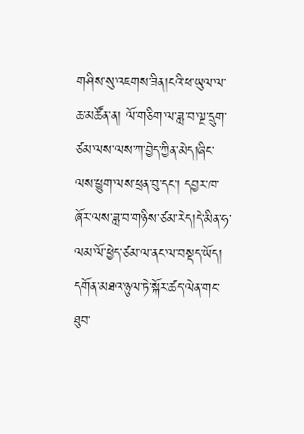གཤིས་སུ་འཇགས་ཟིན།ངའི་ཕ་ཡུལ་ལ་ཆ་མཚོན་ན། ལོ་གཅིག་ལ་ཟླ་བ་ལྔ་དྲུག་ཙམ་ལས་ལས་ཀ་བྱེད་ཀྱིན་མེད།ཞིང་ལས་ཕྱུག་ལས་ཕྲན་བུ་དང་། དབྱར་ཁ་ཞོར་ལས་ཟླ་བ་གཉིས་ཙམ་རེད།དེ་མིན་ཧ་ལམ་ལོ་ཕྱེད་ཙམ་ལ་ནང་ལ་བསྡད་ཡོད། དགོན་མཐའ་ཉུལ་ཏེ་སྐོར་ཚད་ལེན་གང་ཐུབ་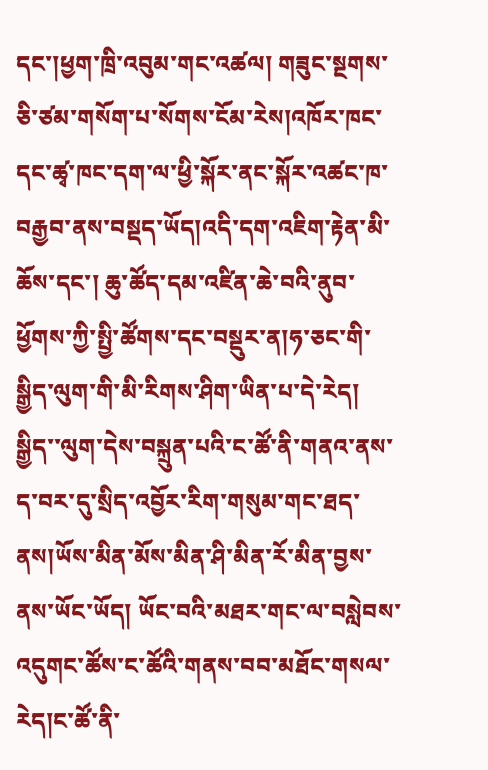དང་།ཕྱག་ཁྲི་འབུམ་གང་འཚལ། གཟུང་སྔགས་ཅི་ཙམ་གསོག་པ་སོགས་ངོམ་རེས།འཁོར་ཁང་དང་ཚྭ་ཁང་དག་ལ་ཕྱི་སྐོར་ནང་སྐོར་འཚང་ཁ་བརྒྱབ་ནས་བསྡད་ཡོད།འདི་དག་འཇིག་རྟེན་མི་ཆོས་དང་། ཆུ་ཚོད་དམ་འཛིན་ཆེ་བའི་ནུབ་ཕྱོགས་ཀྱི་སྤྱི་ཚོགས་དང་བསྡུར་ན།ཧ་ཅང་གི་སྒྱིད་ལུག་གི་མི་རིགས་ཤིག་ཡིན་པ་དེ་རེད། སྒྱིད་་ལུག་དེས་བསྐྲུན་པའི་ང་ཚོ་ནི་གནའ་ནས་ད་བར་དུ་སྲིད་འབྱོར་རིག་གསུམ་གང་ཐད་ནས།ཡོས་མིན་མོས་མིན་ཤི་མིན་རོ་མིན་བྱས་ནས་ཡོང་ཡོད། ཡོང་བའི་མཐར་གང་ལ་བསླེབས་འདུགང་ཚོས་ང་ཚོའི་གནས་བབ་མཐོང་གསལ་རེད།ང་ཚོ་ནི་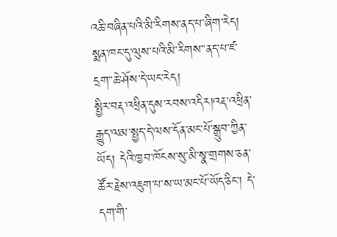འཆི་བཞིན་པའི་མི་རིགས་ནད་པ་ཞིག་རེད། སྨན་ཁང་དུ་ལུས་པའི་མི་རིགས་་ནད་པ་ཛ་དྲག་་ཆེ་ཤོས་དེ་ཡང་རེད།
སྤྱིར་བརྡ་འཕྲིན་དུས་རབས་འདིར།འརྡ་འཕྲིན་རྒྱུད་ལམ་སྤྱད་དེ་ལས་དོན་མང་པོ་སྒྲུབ་ཀྱིན་ཡོད། དེའི་ཁྱབ་ཁོངས་སུ་མི་སྣ་གྲགས་ཅན་ཚོར་རྗེས་འཇུག་པ་ས་ཡ་མང་པོ་ཡོད་ཅིང་། དེ་དག་གི་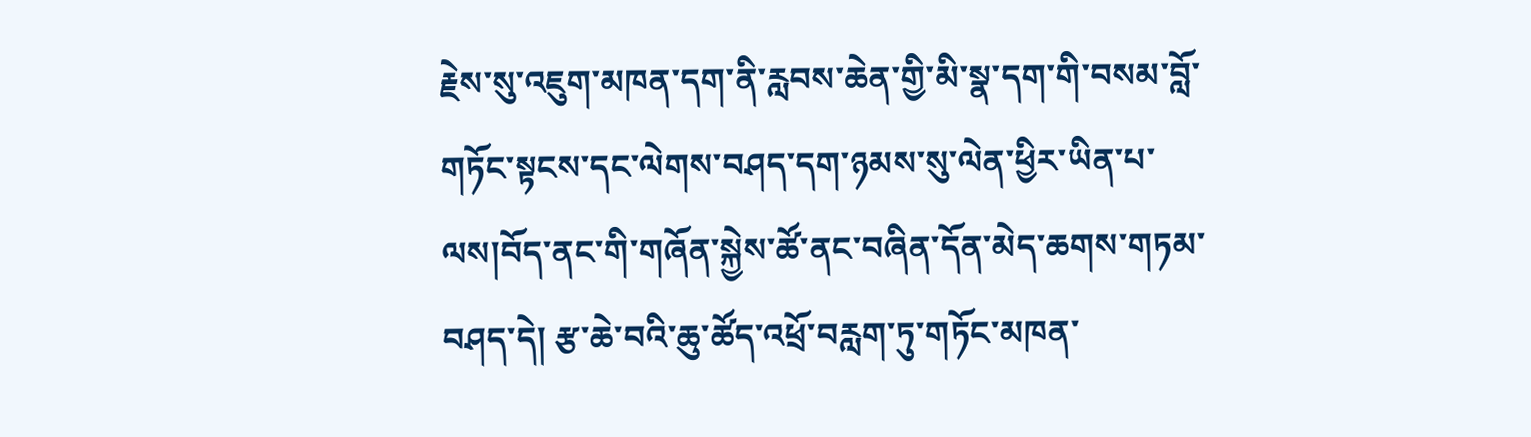རྗེས་སུ་འཇུག་མཁན་དག་ནི་རླབས་ཆེན་གྱི་མི་སྣ་དག་གི་བསམ་བློ་གཏོང་སྟངས་དང་ལེགས་བཤད་དག་ཉམས་སུ་ལེན་ཕྱིར་ཡིན་པ་ལས།བོད་ནང་གི་གཞོན་སྐྱེས་ཚོ་ནང་བཞིན་དོན་མེད་ཆགས་གཏམ་བཤད་དེ། རྩ་ཆེ་བའི་ཆུ་ཚོད་འཕྲོ་བརླག་ཏུ་གཏོང་མཁན་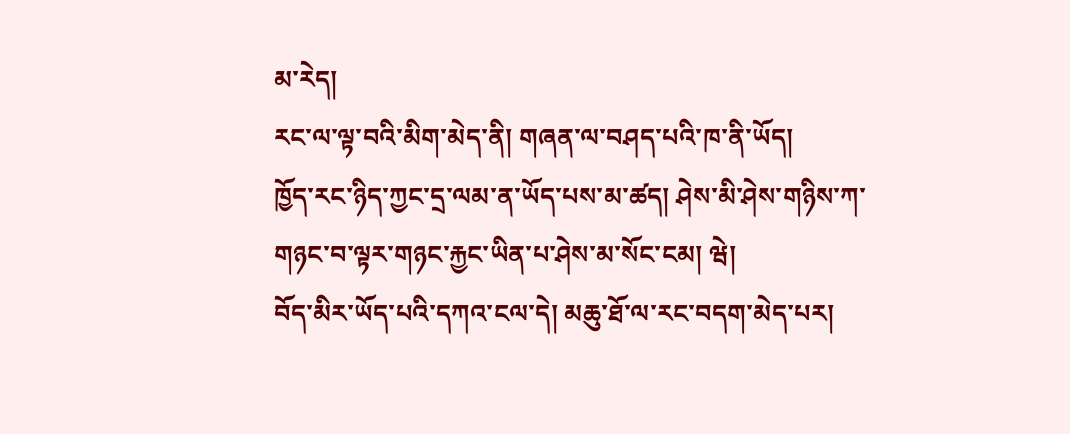མ་རེད།
རང་ལ་ལྟ་བའི་མིག་མེད་ནི། གཞན་ལ་བཤད་པའི་ཁ་ནི་ཡོད།
ཁྱོད་རང་ཉིད་ཀྱང་དྲ་ལམ་ན་ཡོད་པས་མ་ཚད། ཤེས་མི་ཤེས་གཉིས་ཀ་གཉང་བ་ལྟར་གཉང་རྐྱང་ཡིན་པ་ཤེས་མ་སོང་ངམ། ཝེ།
བོད་མིར་ཡོད་པའི་དཀའ་ངལ་དེ། མཆུ་ཐོ་ལ་རང་བདག་མེད་པར།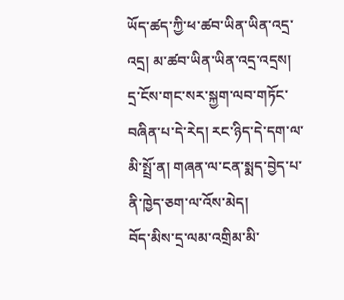ཡོད་ཚད་ཀྱི་ཕ་ཚབ་ཡིན་ཡིན་འདྲ་འདྲ། མ་ཚབ་ཡིན་ཡིན་འདྲ་འདྲས། དྲ་ངོས་གང་སར་སྐྱག་ལབ་གཏོང་བཞིན་པ་དེ་རེད། རང་ཉིད་དེ་དག་ལ་མི་སྤྲོ་ན། གཞན་ལ་ངན་སྨད་བྱེད་པ་ནི་ཁྱེད་ཅག་ལ་འོས་མེད།
བོད་མིས་དྲ་ལམ་འགྲིམ་མི་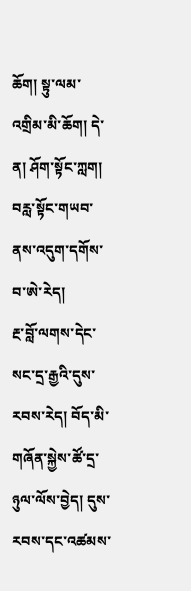ཆོག། སྟུ་ལམ་འགྲིམ་མི་ཆོག། དེ་ན། ཤོག་སྟོང་ཀླག། བརླ་སྟོང་གཡབ་ནས་འདུག་དགོས་བ་ཨེ་རེད།
རྔ་བློ་ལགས་དེང་སང་དྲ་རྒྱའི་དུས་རབས་རེད། བོད་མི་གཞོན་སྐྱེས་ཚོ་དྲ་ཉུལ་ལོས་བྱེད། དུས་རབས་དང་འཚམས་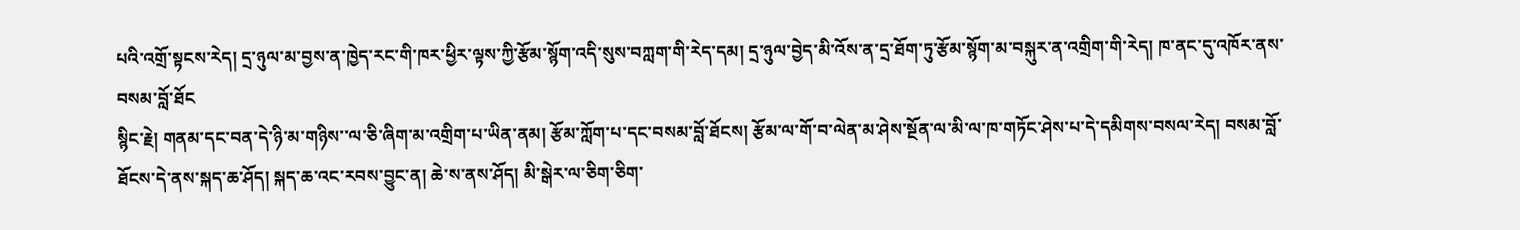པའི་འགྲོ་སྟངས་རེད། དྲ་ཉུལ་མ་བྱས་ན་ཁྱེད་རང་གི་ཁར་ཕྱིར་ལྟས་ཀྱི་རྩོམ་སྙོག་འདི་སུས་བཀླག་གི་རེད་དམ། དྲ་ཉུལ་བྱེད་མི་འོས་ན་དྲ་ཐོག་ཏུ་རྩོམ་སྙོག་མ་བསྐུར་ན་འགྲིག་གི་རེད། ཁ་ནང་དུ་འཁོར་ནས་བསམ་བློ་ཐོང
སྙིང་རྗེ། གནམ་དང་བན་དེ་ཉི་མ་གཉིས་་ལ་ཅི་ཞིག་མ་འགྲིག་པ་ཡིན་ནམ། རྩོམ་ཀློག་པ་དང་བསམ་བློ་ཐོངས། རྩོམ་ལ་གོ་བ་ལེན་མ་ཤེས་སྔོན་ལ་མི་ལ་ཁ་གཏོང་ཤེས་པ་དེ་དམིགས་བསལ་རེད། བསམ་བློ་ཐོངས་དེ་ནས་སྐད་ཆ་ཤོད། སྐད་ཆ་འང་རབས་བྱུང་ན། ཆེ་ས་ནས་ཤོད། མི་སྒེར་ལ་ཅིག་ཅིག་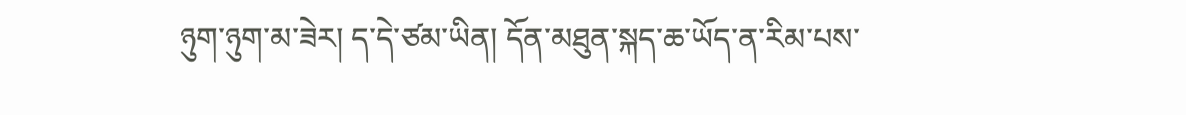ཉུག་ཉུག་མ་ཟེར། ད་དེ་ཙམ་ཡིན། དོན་མཐུན་སྐད་ཆ་ཡོད་ན་རིམ་པས་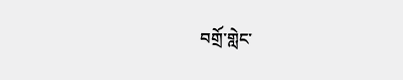བགྲོ་གླེང་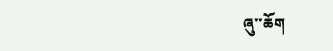ཞུ་་ཆོག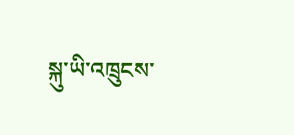སྐུ་ཡི་འཁྲུངས་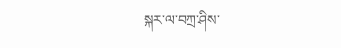སྐར་ལ་བཀྲ་ཤིས་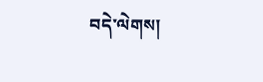བདེ་ལེགས།